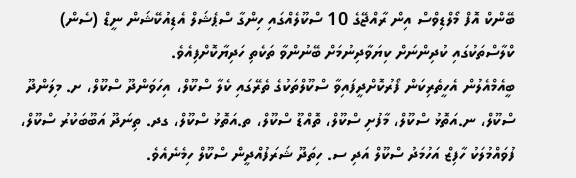ބޭންކް އޮފް މޯލްޑިވްސް އިން ރާއްޖޭގެ 10 ސްކޫލެއްގައި ހިންގާ ސްޕެޝަލް އެޑިއުކޭޝަން ނީޑް (ސެން) ކްލާސްތަކުގައި ކުދިންނަށް ކިޔަވާދިނުމަށް ބޭނުންވާ ތަކެތި ހަދިޔާކޮށްފިއެވެ.
ބީއެމްއެލުން އެހީތެރިކަން ފޯރުކޮށްދީފައިވާ ސްކޫލްތަކުގެ ތެރޭގައި ކެލާ ސްކޫލް، އިހަވަންދޫ ސްކޫލް، ށ. މިލަންދޫ ސްކޫލް، ނ.އަތޮޅު ސްކޫލް، މާފުށި ސްކޫލް، ތޮއްޑޫ ސްކޫލް، ތ.އަތޮޅު ސްކޫލް، ގދ. ތިނަދޫ އަބޫބަކުރު ސްކޫލް، ފުވައްމުލަކު ހާފިޒް އަހުމަދު ސްކޫލް އަދި ސ. ހިތަދޫ ޝަރަފުއްދީން ސްކޫލް ހިމެނެއެވެ.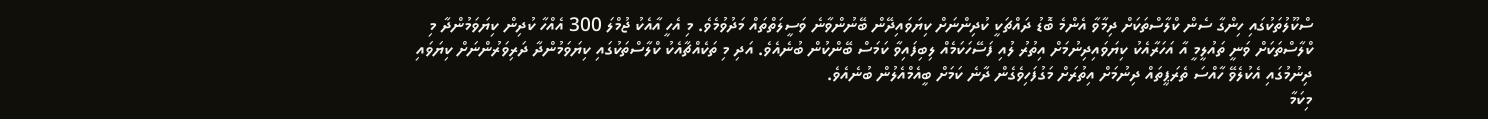ސްކޫލުތަކުގައި ހިންގާ ސެން ކްލާސްތަކަށް ދިމާވާ އެންމެ ބޮޑު ދައްޗަކީ ކުދިންނަށް ކިޔަވައިދޭން ބޭނުންވާނެ ވަސީލަތްތައް މަދުވުމެވެ. މި އެހީ އާއެކު ޖުމްލަ 300 އެއްހާ ކުދިން ކިޔަވަމުންދާ މި ކްލާސްތަކަށް ވަނީ ތައުލީމީ އާ އަހަރާއެކު ކިޔަވައިދިނުމަށް އިތުރު ލުއި ފަސޭހަކަމެއް ލިބިފައިވާ ކަމަސް ބޭންކުން ބުނެއެވެ. އަދި މި ތަކެއްޗާއެކު ކްލާސްތަކުގައި ކިޔަވަމުންދާ ދަރިވަރުންނަށް ކިޔަވައި ދިނުމުގައި އެކުލެވޭ ހާއްސަ ތެރަޕީތައް ދިނުމަށް އިތުރަށް މަގުފަހިވެގެން ދާނެ ކަމަށް ބީއެމްއެލުން ބުނެއެވެ.
މިކަމާ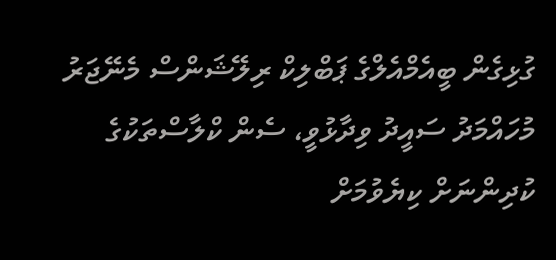ގުޅިގެން ބީއެމްއެލްގެ ޕަބްލިކް ރިލޭޝަންސް މެނޭޖަރު މުހައްމަދު ސައީދު ވިދާޅުވީ، ސެން ކްލާސްތަކުގެ ކުދިންނަށް ކިޔެވުމަށް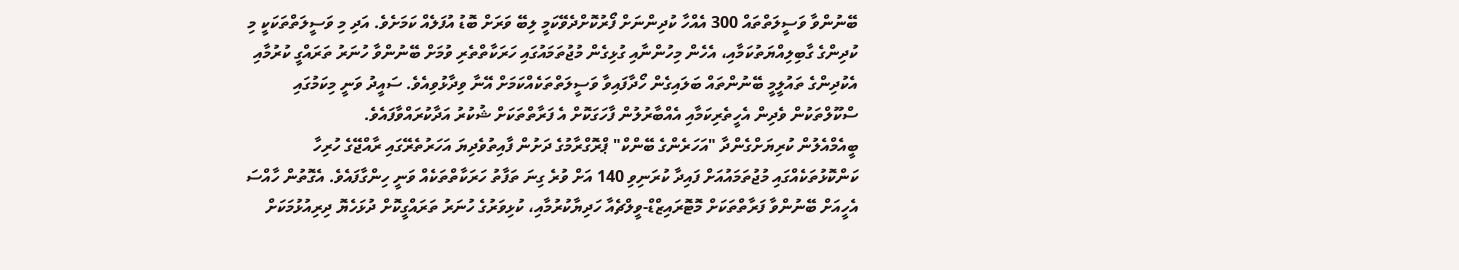ބޭނުންވާ ވަސީލަތްތައް 300 އެއްހާ ކުދިންނަށް ފޯރުކޮށްދެވޭކަމީ ލިބޭ ވަރަށް ބޮޑު އުފަލެއް ކަމަށެވެ. އަދި މި ވަސީލަތްތަކަކީ މި ކުދިންގެ ގާބިލިއްޔަތުކަމާއި، އެހެން މިހުންނާއި ގުޅިގެން މުޖުތަމައުގައި ހަރަކާތްތެރި ވުމަށް ބޭނުންވާ ހުނަރު ތަރައްގީ ކުރުމާއި އެކުދިންގެ ތައުލީމީ ބޭނުންތައް ބަލައިގެން ހޯދާފައިވާ ވަސީލަތްތަކެއްކަމަށް އޭނާ ވިދާޅުވިއެވެ. ސައީދު ވަނީ މިކަމުގައި ސްކޫލްތަކުން ވެދިން އެހީތެރިކަމާއި އެއްބާރުލުން ފާހަގަކޮށް އެ ފަރާތްތަކަށް ޝުކުރު އަދާކުރައްވާފައެވެ.
ބީއެމްއެލުން ކުރިޔަށްގެންދާ "އަހަރެންގެ ބޭންކް" ޕްރޮގްރާމުގެ ދަށުން ފާއިތުވެދިޔަ އަހަރުތެރޭގައި ރާއްޖޭގެ ހުރިހާ ކަންކޮޅުތަކެއްގައި މުޖުތަމައުއަށް ފައިދާ ކުރަނިވި 140 އަށް ވުރެ ގިނަ ތަފާތު ހަރަކާތްތަކެއް ވަނީ ހިންގާފައެވެ. އެގޮތުން ހާއްސަ އެހީއަށް ބޭނުންވާ ފަރާތްތަކަށް މޮޓޮރައިޒްޑް-ވީލްޗެއާ ހަދިޔާކުރުމާއި، ކުޅިވަރުގެ ހުނަރު ތަރައްގީކޮށް ދުޅަހެޔޮ ދިރިއުޅުމަކަށް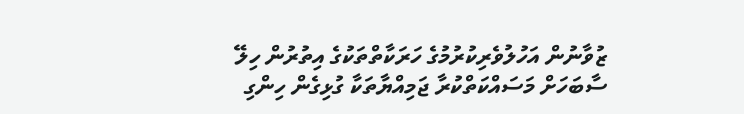ޒުވާނުން އަހުލުވެރިކުރުމުގެ ހަރަކާތްތަކުގެ އިތުރުން ހިލޭ ސާބަހަށް މަސައްކަތްކުރާ ޖަމިއްޔާތަކާ ގުޅިގެން ހިންގި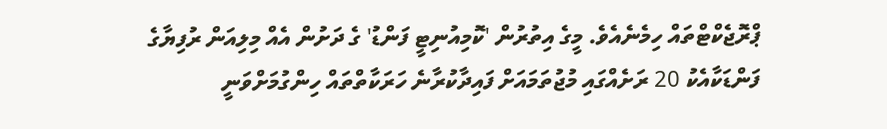ޕްރޮޖެކްޓްތައް ހިމެނެއެވެ. މީގެ އިތުރުން 'ކޮމިއުނިޓީ ފަންޑު' ގެ ދަށުން އެއް މިލިއަން ރުފިޔާގެ ފަންޑަކާއެކު 20 ރަށެއްގައި މުޖުތަމައަށް ފައިދާކުރާނެ ހަރަކާތްތައް ހިންގުމަށްވަނީ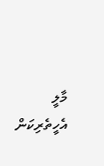މާލީ އެހީތެރިކަން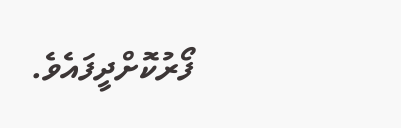ފޯރުކޮށްދީފައެވެ.